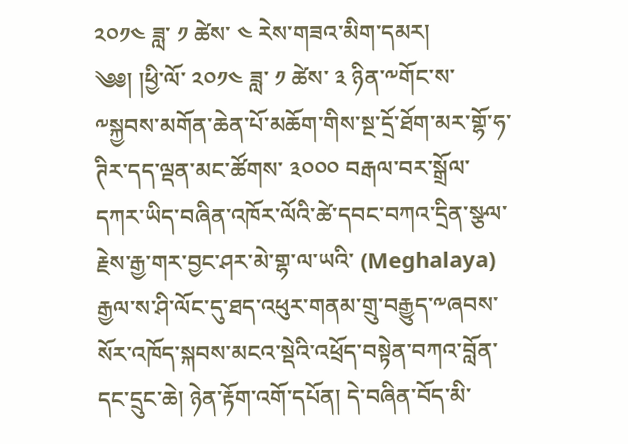༢༠༡༤ ཟླ་ ༡ ཚེས་ ༤ རེས་གཟའ་མིག་དམར།
༄༅། །ཕྱི་ལོ་ ༢༠༡༤ ཟླ་ ༡ ཚེས་ ༣ ཉིན་༸གོང་ས་༸སྐྱབས་མགོན་ཆེན་པོ་མཆོག་གིས་སྔ་དྲོ་ཐོག་མར་གྷོ་ཧ་ཊིར་དད་ལྡན་མང་ཚོགས་ ༣༠༠༠ བརྒལ་བར་སྒྲོལ་དཀར་ཡིད་བཞིན་འཁོར་ལོའི་ཚེ་དབང་བཀའ་དྲིན་སྩལ་རྗེས་རྒྱ་གར་བྱང་ཤར་མེ་གྷ་ལ་ཡའི་ (Meghalaya) རྒྱལ་ས་ཤི་ལོང་དུ་ཐད་འཕུར་གནམ་གྲུ་བརྒྱུད་༸ཞབས་སོར་འཁོད་སྐབས་མངའ་སྡེའི་འཕྲོད་བསྟེན་བཀའ་བློན་དང་དྲུང་ཆེ། ཉེན་རྟོག་འགོ་དཔོན། དེ་བཞིན་བོད་མི་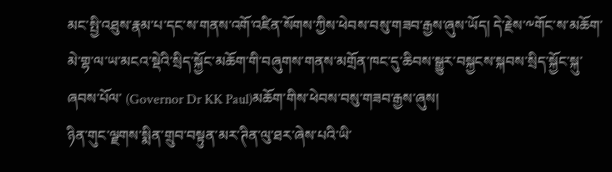མང་སྤྱི་འཐུས་རྣམ་པ་དང་ས་གནས་འགོ་འཛིན་སོགས་ཀྱིས་ཕེབས་བསུ་གཟབ་རྒྱས་ཞུས་ཡོད། དེ་རྗེས་༸གོང་ས་མཆོག་མེ་གྷ་ལ་ཡ་མངའ་སྡེའི་སྲིད་སྐྱོང་མཆོག་གི་བཞུགས་གནས་མགྲོན་ཁང་དུ་ཆིབས་སྒྱུར་བསྐྱངས་སྐབས་སྲིད་སྐྱོང་སྐུ་ཞབས་པོལ་ (Governor Dr KK Paul)མཆོག་གིས་ཕེབས་བསུ་གཟབ་རྒྱས་ཞུས།
ཉིན་གུང་ལྗགས་སྨིན་གྲུབ་བསྟུན་མར་ཊིན་ལུ་ཐར་ཞེས་པའི་ཡི་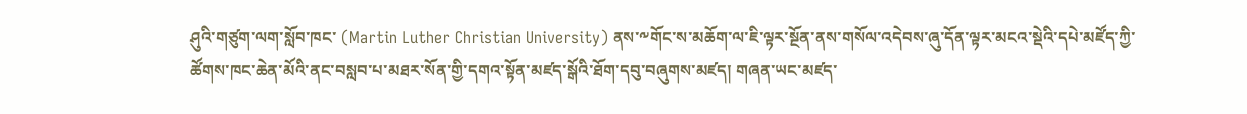ཤུའི་གཙུག་ལག་སློབ་ཁང་ (Martin Luther Christian University) ནས་༸གོང་ས་མཆོག་ལ་ཇི་ལྟར་སྔོན་ནས་གསོལ་འདེབས་ཞུ་དོན་ལྟར་མངའ་སྡེའི་དཔེ་མཛོད་ཀྱི་ཚོགས་ཁང་ཆེན་མོའི་ནང་བསླབ་པ་མཐར་སོན་གྱི་དགའ་སྟོན་མཛད་སྒོའི་ཐོག་དབུ་བཞུགས་མཛད། གཞན་ཡང་མཛད་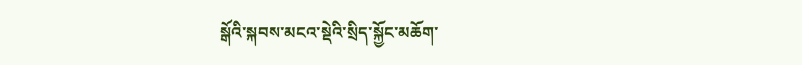སྒོའི་སྐབས་མངའ་སྡེའི་སྲིད་སྐྱོང་མཆོག་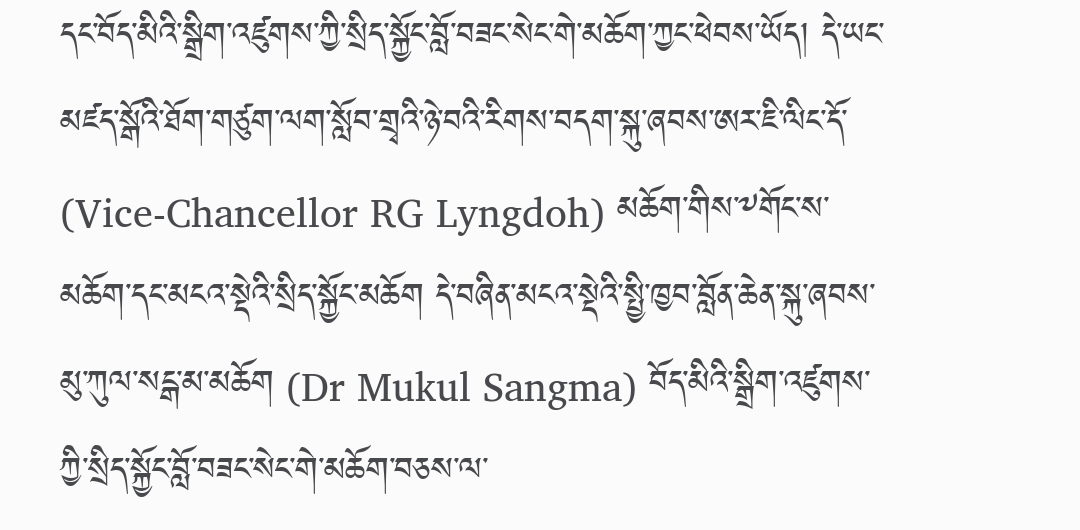དང་བོད་མིའི་སྒྲིག་འཛུགས་ཀྱི་སྲིད་སྐྱོང་བློ་བཟང་སེང་གེ་མཆོག་ཀྱང་ཕེབས་ཡོད། དེ་ཡང་མཛད་སྒོའི་ཐོག་གཙུག་ལག་སློབ་གྲྭའི་ཉེ་བའི་རིགས་བདག་སྐུ་ཞབས་ཨར་ཇི་ལིང་དོ་ (Vice-Chancellor RG Lyngdoh) མཆོག་གིས་༸གོང་ས་མཆོག་དང་མངའ་སྡེའི་སྲིད་སྐྱོང་མཆོག དེ་བཞིན་མངའ་སྡེའི་སྤྱི་ཁྱབ་བློན་ཆེན་སྐུ་ཞབས་མུ་ཀུལ་སངྒ་མ་མཆོག (Dr Mukul Sangma) བོད་མིའི་སྒྲིག་འཛུགས་ཀྱི་སྲིད་སྐྱོང་བློ་བཟང་སེང་གེ་མཆོག་བཅས་ལ་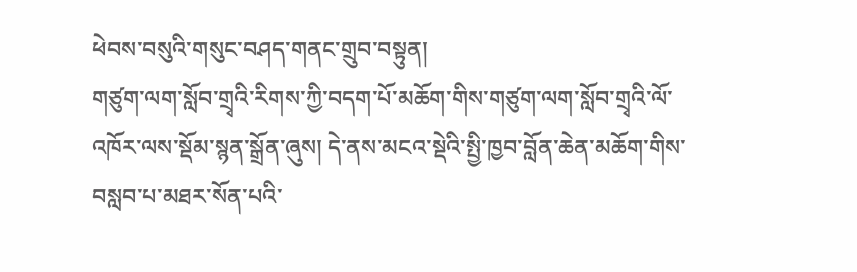ཕེབས་བསུའི་གསུང་བཤད་གནང་གྲུབ་བསྟུན།
གཙུག་ལག་སློབ་གྲྭའི་རིགས་ཀྱི་བདག་པོ་མཆོག་གིས་གཙུག་ལག་སློབ་གྲྭའི་ལོ་འཁོར་ལས་སྡོམ་སྙན་སྒྲོན་ཞུས། དེ་ནས་མངའ་སྡེའི་སྤྱི་ཁྱབ་བློན་ཆེན་མཆོག་གིས་བསླབ་པ་མཐར་སོན་པའི་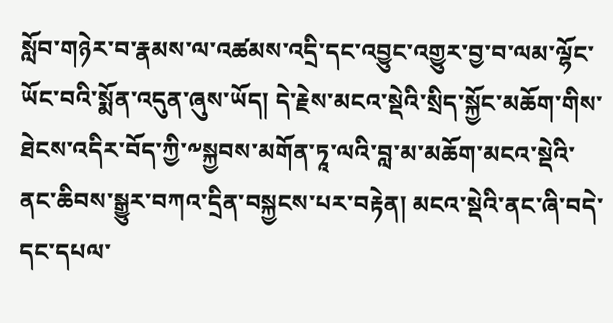སློབ་གཉེར་བ་རྣམས་ལ་འཚམས་འདྲི་དང་འབྱུང་འགྱུར་བྱ་བ་ལམ་ལྷོང་ཡོང་བའི་སྨོན་འདུན་ཞུས་ཡོད། དེ་རྗེས་མངའ་སྡེའི་སྲིད་སྐྱོང་མཆོག་གིས་ཐེངས་འདིར་བོད་ཀྱི་༸སྐྱབས་མགོན་ཏཱ་ལའི་བླ་མ་མཆོག་མངའ་སྡེའི་ནང་ཆིབས་སྒྱུར་བཀའ་དྲིན་བསྐྱངས་པར་བརྟེན། མངའ་སྡེའི་ནང་ཞི་བདེ་དང་དཔལ་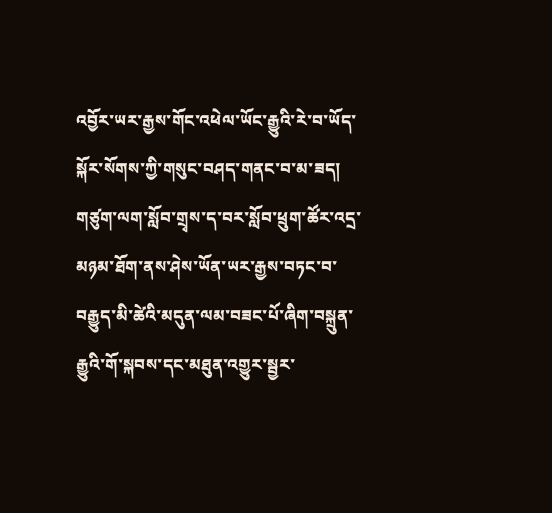འབྱོར་ཡར་རྒྱས་གོང་འཕེལ་ཡོང་རྒྱུའི་རེ་བ་ཡོད་སྐོར་སོགས་ཀྱི་གསུང་བཤད་གནང་བ་མ་ཟད། གཙུག་ལག་སློབ་གྲྭས་ད་བར་སློབ་ཕྲུག་ཚོར་འདྲ་མཉམ་ཐོག་ནས་ཤེས་ཡོན་ཡར་རྒྱས་བཏང་བ་བརྒྱུད་མི་ཚེའི་མདུན་ལམ་བཟང་པོ་ཞིག་བསྐྲུན་རྒྱུའི་གོ་སྐབས་དང་མཐུན་འགྱུར་སྦྱར་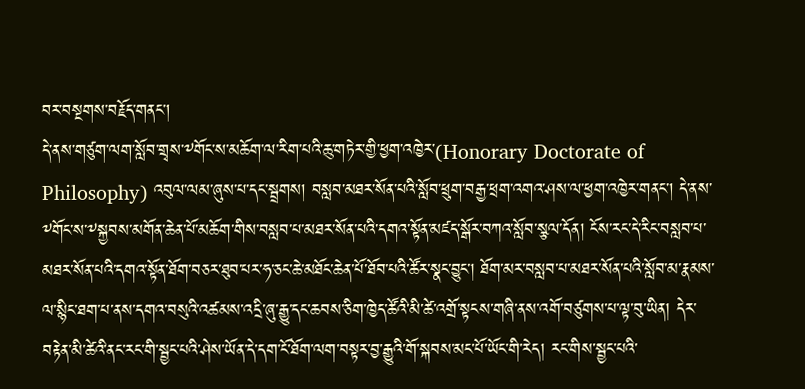བར་བསྔགས་བརྗོད་གནང་།
དེ་ནས་གཙུག་ལག་སློབ་གྲྭས་༸གོང་ས་མཆོག་ལ་རིག་པའི་ཆུ་གཏེར་གྱི་ཕྱག་འཁྱེར་(Honorary Doctorate of Philosophy) འབུལ་ལམ་ཞུས་པ་དང་སྦྲགས། བསླབ་མཐར་སོན་པའི་སློབ་ཕྲུག་བརྒྱ་ཕྲག་འགའ་ཤས་ལ་ཕྱག་འཁྱེར་གནང་། དེ་ནས་༸གོང་ས་༸སྐྱབས་མགོན་ཆེན་པོ་མཆོག་གིས་བསླབ་པ་མཐར་སོན་པའི་དགའ་སྟོན་མཛད་སྒོར་བཀའ་སློབ་སྩལ་དོན། ངོས་རང་དེ་རིང་བསླབ་པ་མཐར་སོན་པའི་དགའ་སྟོན་ཐོག་བཅར་ཐུབ་པར་ཧ་ཅང་ཆེ་མཐོང་ཆེན་པོ་ཐོབ་པའི་ཚོར་སྣང་བྱུང་། ཐོག་མར་བསླབ་པ་མཐར་སོན་པའི་སློབ་མ་རྣམས་ལ་སྙིང་ཐག་པ་ནས་དགའ་བསུའི་འཚམས་འདྲི་ཞུ་རྒྱུ་དང་ཆབས་ཅིག་ཁྱེད་ཚོའི་མི་ཚེ་འགྲོ་སྟངས་གཞི་ནས་འགོ་བཙུགས་པ་ལྟ་བུ་ཡིན། དེར་བརྟེན་མི་ཚེའི་ནང་རང་གི་སྦྱང་པའི་ཤེས་ཡོན་དེ་དག་ངོ་ཐོག་ལག་བསྟར་བྱ་རྒྱུའི་གོ་སྐབས་མང་པོ་ཡོང་གི་རེད། རང་གིས་སྦྱང་པའི་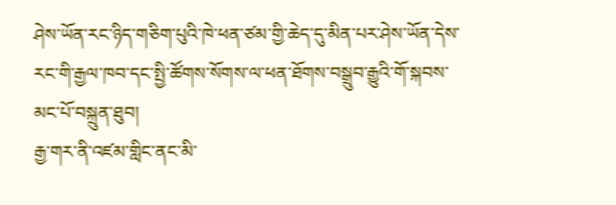ཤེས་ཡོན་རང་ཉིད་གཅིག་པུའི་ཁེ་ཕན་ཙམ་གྱི་ཆེད་དུ་མིན་པར་ཤེས་ཡོན་དེས་རང་གི་རྒྱལ་ཁབ་དང་སྤྱི་ཚོགས་སོགས་ལ་ཕན་ཐོགས་བསྒྲུབ་རྒྱུའི་གོ་སྐབས་མང་པོ་བསྐྲུན་ཐུབ།
རྒྱ་གར་ནི་འཛམ་གླིང་ནང་མི་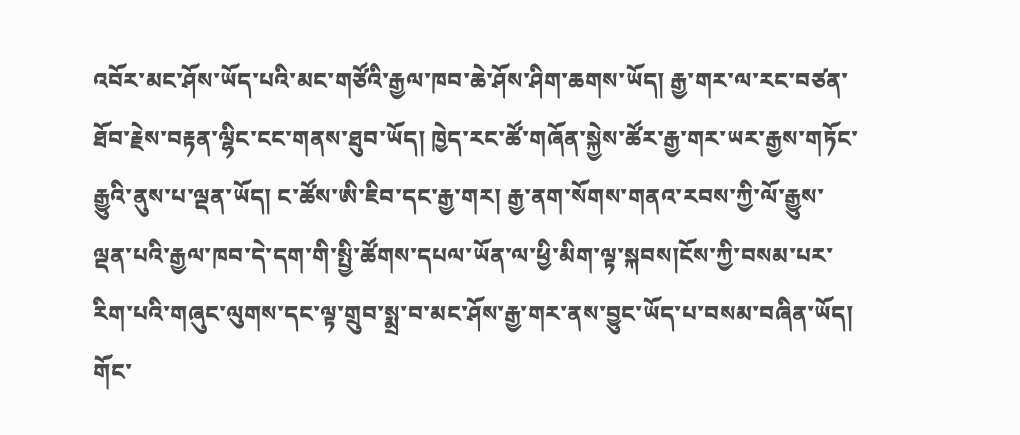འབོར་མང་ཤོས་ཡོད་པའི་མང་གཙོའི་རྒྱལ་ཁབ་ཆེ་ཤོས་ཤིག་ཆགས་ཡོད། རྒྱ་གར་ལ་རང་བཙན་ཐོབ་རྗེས་བརྟན་ལྷིང་ངང་གནས་ཐུབ་ཡོད། ཁྱེད་རང་ཚོ་གཞོན་སྐྱེས་ཚོར་རྒྱ་གར་ཡར་རྒྱས་གཏོང་རྒྱུའི་ནུས་པ་ལྡན་ཡོད། ང་ཚོས་ཨི་ཇིབ་དང་རྒྱ་གར། རྒྱ་ནག་སོགས་གནའ་རབས་ཀྱི་ལོ་རྒྱུས་ལྡན་པའི་རྒྱལ་ཁབ་དེ་དག་གི་སྤྱི་ཚོགས་དཔལ་ཡོན་ལ་ཕྱི་མིག་ལྟ་སྐབས།ངོས་ཀྱི་བསམ་པར་རིག་པའི་གཞུང་ལུགས་དང་ལྟ་གྲུབ་སྨྲ་བ་མང་ཤོས་རྒྱ་གར་ནས་བྱུང་ཡོད་པ་བསམ་བཞིན་ཡོད། གོང་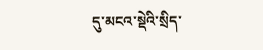དུ་མངའ་སྡེའི་སྲིད་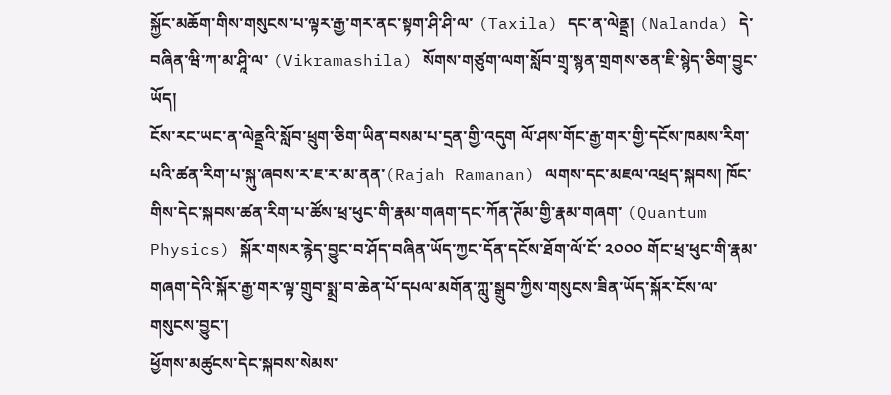སྐྱོང་མཆོག་གིས་གསུངས་པ་ལྟར་རྒྱ་གར་ནང་སྟག་ཤི་ཤི་ལ་ (Taxila) དང་ན་ལེནྡྲ། (Nalanda) དེ་བཞིན་ཝི་ཀ་མ་ཤཱི་ལ་ (Vikramashila) སོགས་གཙུག་ལག་སློབ་གྲྭ་སྙན་གྲགས་ཅན་ཇི་སྙེད་ཅིག་བྱུང་ཡོད།
ངོས་རང་ཡང་ན་ལེནྡྲའི་སློབ་ཕྲུག་ཅིག་ཡིན་བསམ་པ་དྲན་གྱི་འདུག ལོ་ཤས་གོང་རྒྱ་གར་གྱི་དངོས་ཁམས་རིག་པའི་ཚན་རིག་པ་སྐུ་ཞབས་ར་ཇ་ར་མ་ནན་(Rajah Ramanan) ལགས་དང་མཇལ་འཕྲད་སྐབས། ཁོང་གིས་དེང་སྐབས་ཚན་རིག་པ་ཚོས་ཕྲ་ཕུང་གི་རྣམ་གཞག་དང་ཀོན་ཊོམ་གྱི་རྣམ་གཞག་ (Quantum Physics) སྐོར་གསར་རྙེད་བྱུང་བ་ཤོད་བཞིན་ཡོད་ཀྱང་དོན་དངོས་ཐོག་ལོ་ངོ་ ༢༠༠༠ གོང་ཕྲ་ཕུང་གི་རྣམ་གཞག་དེའི་སྐོར་རྒྱ་གར་ལྟ་གྲུབ་སྨྲ་བ་ཆེན་པོ་དཔལ་མགོན་ཀླུ་སྒྲུབ་ཀྱིས་གསུངས་ཟིན་ཡོད་སྐོར་ངོས་ལ་གསུངས་བྱུང་།
ཕྱོགས་མཚུངས་དེང་སྐབས་སེམས་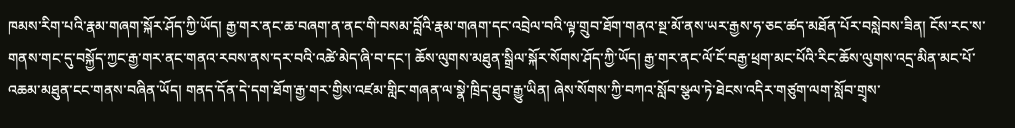ཁམས་རིག་པའི་རྣམ་གཞག་སྐོར་ཤོད་ཀྱི་ཡོད། རྒྱ་གར་ནང་ཆ་བཞག་ན་ནང་གི་བསམ་བློའི་རྣམ་གཞག་དང་འབྲེལ་བའི་ལྟ་གྲུབ་ཐོག་གནའ་སྔ་མོ་ནས་ཡར་རྒྱས་ཧ་ཅང་ཚད་མཐོན་པོར་བསླེབས་ཟིན། ངོས་རང་ས་གནས་གང་དུ་བསྐྱོད་ཀྱང་རྒྱ་གར་ནང་གནའ་རབས་ནས་དར་བའི་འཚེ་མེད་ཞི་བ་དང་། ཆོས་ལུགས་མཐུན་སྒྲིལ་སྐོར་སོགས་ཤོད་ཀྱི་ཡོད། རྒྱ་གར་ནང་ལོ་ངོ་བརྒྱ་ཕྲག་མང་པོའི་རིང་ཆོས་ལུགས་འདྲ་མིན་མང་པོ་འཆམ་མཐུན་ངང་གནས་བཞིན་ཡོད། གནད་དོན་དེ་དག་ཐོག་རྒྱ་གར་གྱིས་འཛམ་གླིང་གཞན་ལ་སྣེ་ཁྲིད་ཐུབ་རྒྱུ་ཡིན། ཞེས་སོགས་ཀྱི་བཀའ་སློབ་སྩལ་ཏེ་ཐེངས་འདིར་གཙུག་ལག་སློབ་གྲྭས་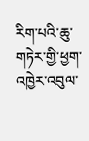རིག་པའི་ཆུ་གཏེར་གྱི་ཕྱག་འཁྱེར་འབུལ་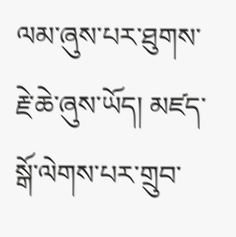ལམ་ཞུས་པར་ཐུགས་རྗེ་ཆེ་ཞུས་ཡོད། མཛད་སྒོ་ལེགས་པར་གྲུབ་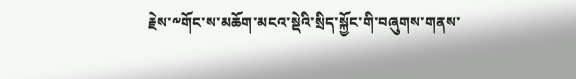རྗེས་༸གོང་ས་མཆོག་མངའ་སྡེའི་སྲིད་སྐྱོང་གི་བཞུགས་གནས་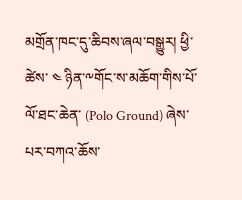མགྲོན་ཁང་དུ་ཆིབས་ཞལ་བསྒྱུར། ཕྱི་ཚེས་ ༤ ཉིན་༸གོང་ས་མཆོག་གིས་པོ་ལོ་ཐང་ཆེན་ (Polo Ground) ཞེས་པར་བཀའ་ཆོས་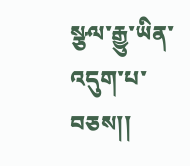སྩལ་རྒྱུ་ཡིན་འདུག་པ་བཅས།།